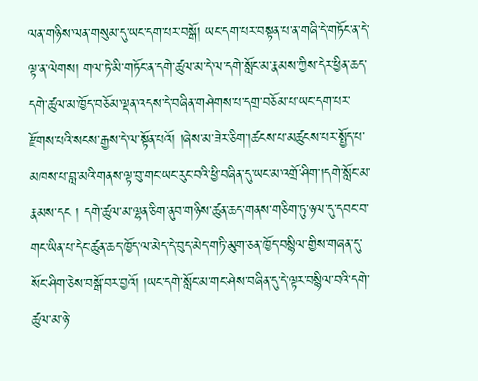ལན་གཉིས་ལན་གསུམ་དུ་ཡང་དག་པར་བསྒོ། ཡང་དག་པར་བསྟན་པ་ན་གཞི་དེ་གཏོང་ན་དེ་ལྟ་ན་ལེགས། གལ་ཏེ་མི་གཏོང་ན་དགེ་ཚུལ་མ་དེ་ལ་དགེ་སློང་མ་རྣམས་ཀྱིས་དེར་ཕྱིན་ཆད་དགེ་ཚུལ་མ་ཁྱོད་བཅོམ་ལྡན་འདས་དེ་བཞིན་གཤེགས་པ་དགྲ་བཅོམ་པ་ཡང་དག་པར་རྫོགས་པའི་སངས་རྒྱས་དེ་ལ་སྟོན་པའོ། །ཞེས་མ་ཟེར་ཅིག་།ཚངས་པ་མཚུངས་པར་སྤྱོད་པ་མཁས་པ་བླ་མའི་གནས་ལྟ་བུ་གང་ཡང་རུང་བའི་ཕྱི་བཞིན་དུ་ཡང་མ་འགྲོ་ཤིག་།དགེ་སློང་མ་རྣམས་དང ། དགེ་ཚུལ་མ་ལྷན་ཅིག་ནུབ་གཉིས་ཚུན་ཆད་གནས་གཅིག་ཏུ་ཉལ་དུ་དབང་བ་གང་ཡིན་པ་དེང་ཚུན་ཆད་ཁྱོད་ལ་མེད་དེ་བུད་མེད་གཏི་མུག་ཅན་ཁྱོད་བསྙིལ་གྱིས་གཞན་དུ་སོང་ཤིག་ཅེས་བསྒོ་བར་བྱའོ། །ཡང་དགེ་སློང་མ་གང་ཤེས་བཞིན་དུ་དེ་ལྟར་བསྙིལ་བའི་དགེ་ཚུལ་མ་ཉེ་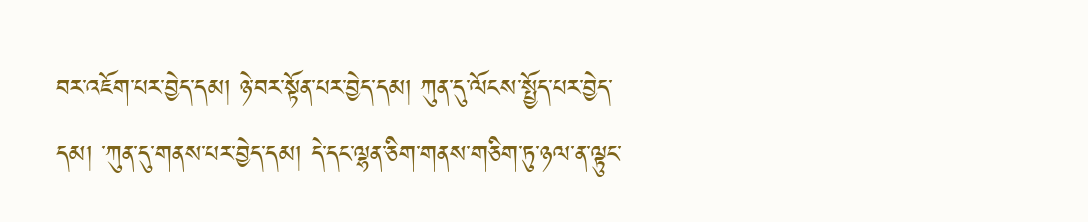བར་འཇོག་པར་བྱེད་དམ། ཉེ་བར་སྟོན་པར་བྱེད་དམ། ཀུན་དུ་ལོངས་སྤྱོད་པར་བྱེད་དམ། ་ཀུན་དུ་གནས་པར་བྱེད་དམ། དེ་དང་ལྷན་ཅིག་གནས་གཅིག་ཏུ་ཉལ་ན་ལྟུང་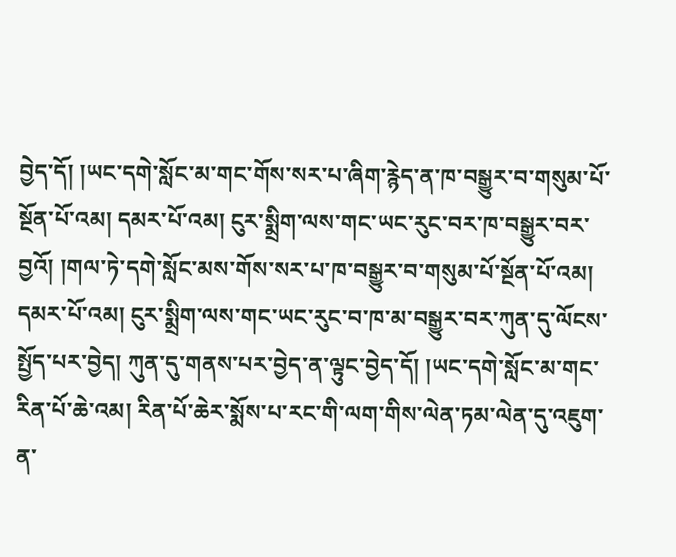བྱེད་དོ། །ཡང་དགེ་སློང་མ་གང་གོས་སར་པ་ཞིག་རྙེད་ན་ཁ་བསྒྱུར་བ་གསུམ་པོ་སྔོན་པོ་འམ། དམར་པོ་འམ། ངུར་སྨྲིག་ལས་གང་ཡང་རུང་བར་ཁ་བསྒྱུར་བར་བྱའོ། །གལ་ཏེ་དགེ་སློང་མས་གོས་སར་པ་ཁ་བསྒྱུར་བ་གསུམ་པོ་སྔོན་པོ་འམ། དམར་པོ་འམ། ངུར་སྨྲིག་ལས་གང་ཡང་རུང་བ་ཁ་མ་བསྒྱུར་བར་ཀུན་དུ་ལོངས་སྤྱོད་པར་བྱེད། ཀུན་དུ་གནས་པར་བྱེད་ན་ལྟུང་བྱེད་དོ། །ཡང་དགེ་སློང་མ་གང་རིན་པོ་ཆེ་འམ། རིན་པོ་ཆེར་སྨོས་པ་རང་གི་ལག་གིས་ལེན་ཏམ་ལེན་དུ་འཇུག་ན་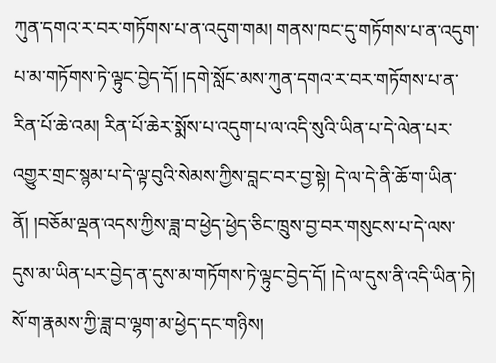ཀུན་དགའ་ར་བར་གཏོགས་པ་ན་འདུག་གམ། གནས་ཁང་དུ་གཏོགས་པ་ན་འདུག་པ་མ་གཏོགས་ཏེ་ལྟུང་བྱེད་དོ། །དགེ་སློང་མས་ཀུན་དགའ་ར་བར་གཏོགས་པ་ན་རིན་པོ་ཆེ་འམ། རིན་པོ་ཆེར་སྨོས་པ་འདུག་པ་ལ་འདི་སུའི་ཡིན་པ་དེ་ལེན་པར་འགྱུར་གྲང་སྙམ་པ་དེ་ལྟ་བུའི་སེམས་ཀྱིས་བླང་བར་བྱ་སྟེ། དེ་ལ་དེ་ནི་ཆོ་ག་ཡིན་ནོ། །བཅོམ་ལྡན་འདས་ཀྱིས་ཟླ་བ་ཕྱེད་ཕྱེད་ཅིང་ཁྲུས་བྱ་བར་གསུངས་པ་དེ་ལས་དུས་མ་ཡིན་པར་བྱེད་ན་དུས་མ་གཏོགས་ཏེ་ལྟུང་བྱེད་དོ། །དེ་ལ་དུས་ནི་འདི་ཡིན་ཏེ། སོ་ག་རྣམས་ཀྱི་ཟླ་བ་ལྷག་མ་ཕྱེད་དང་གཉིས།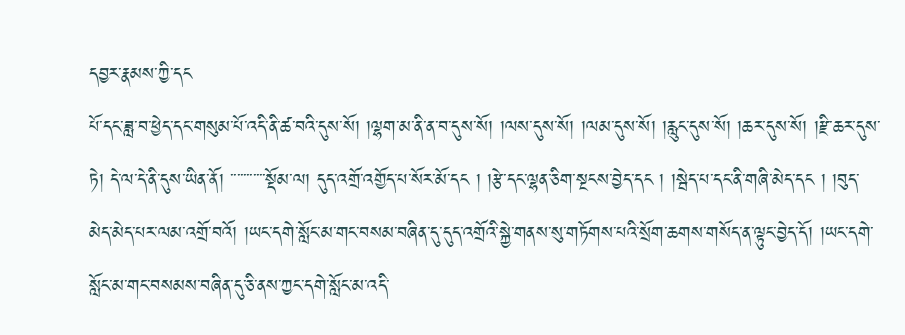དབྱར་རྣམས་ཀྱི་དང
པོ་དང་ཟླ་བ་ཕྱེད་དང་གསུམ་པོ་འདི་ནི་ཚ་བའི་དུས་སོ། །ལྷག་མ་ནི་ན་བ་དུས་སོ། །ལས་དུས་སོ། །ལམ་དུས་སོ། །རླུང་དུས་སོ། །ཆར་དུས་སོ། །རྫི་ཆར་དུས་ཏེ། དེ་ལ་དེ་ནི་དུས་ཡིན་ནོ། ་་་་་་་་་་་སྡོམ་ལ། དུད་འགྲོ་འགྱོད་པ་སོར་མོ་དང ། །རྩེ་དང་ལྷན་ཅིག་སྔངས་བྱེད་དང ། །སྦེད་པ་དང་ནི་གཞི་མེད་དང ། །བུད་མེད་མེད་པར་ལམ་འགྲོ་བའོ། །ཡང་དགེ་སློང་མ་གང་བསམ་བཞིན་དུ་དུད་འགྲོའི་སྐྱེ་གནས་སུ་གཏོགས་པའི་སྲོག་ཆགས་གསོད་ན་ལྟུང་བྱེད་དོ། །ཡང་དགེ་སློང་མ་གང་བསམས་བཞིན་དུ་ཅི་ནས་ཀྱང་དགེ་སློང་མ་འདི་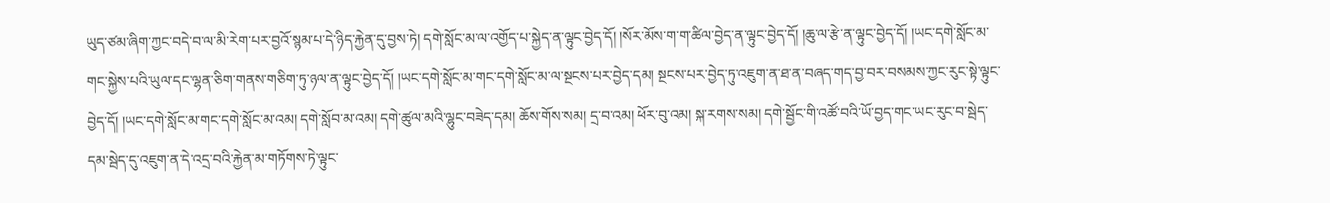ཡུད་ཙམ་ཞིག་ཀྱང་བདེ་བ་ལ་མི་རེག་པར་བྱའོ་སྙམ་པ་དེ་ཉིད་རྐྱེན་དུ་བྱས་ཏེ། དགེ་སློང་མ་ལ་འགྱོད་པ་སྐྱེད་ན་ལྟུང་བྱེད་དོ། །སོར་མོས་ག་ག་ཚིལ་བྱེད་ན་ལྟུང་བྱེད་དོ། །ཆུ་ལ་རྩེ་ན་ལྟུང་བྱེད་དོ། །ཡང་དགེ་སློང་མ་གང་སྐྱེས་པའི་ཡུལ་དང་ལྷན་ཅིག་གནས་གཅིག་ཏུ་ཉལ་ན་ལྟུང་བྱེད་དོ། །ཡང་དགེ་སློང་མ་གང་དགེ་སློང་མ་ལ་སྔངས་པར་བྱེད་དམ། སྔངས་པར་བྱེད་ཏུ་འཇུག་ན་ཐ་ན་བཞད་གད་བྱ་བར་བསམས་ཀྱང་རུང་སྟེ་ལྟུང་བྱེད་དོ། །ཡང་དགེ་སློང་མ་གང་དགེ་སློང་མ་འམ། དགེ་སློབ་མ་འམ། དགེ་ཚུལ་མའི་ལྷུང་བཟེད་དམ། ཆོས་གོས་སམ། དྲ་བ་འམ། ཕོར་བུ་འམ། སྐ་རགས་སམ། དགེ་སྦྱོང་གི་འཚོ་བའི་ཡོ་བྱད་གང་ཡང་རུང་བ་སྦེད་དམ་སྦེད་དུ་འཇུག་ན་དེ་འདྲ་བའི་རྐྱེན་མ་གཏོགས་ཏེ་ལྟུང་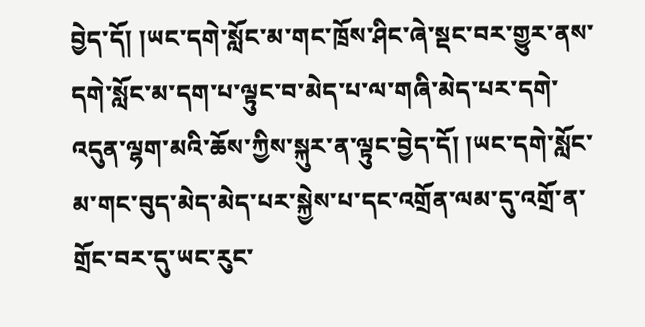བྱེད་དོ། །ཡང་དགེ་སློང་མ་གང་ཁྲོས་ཤིང་ཞེ་སྡང་བར་གྱུར་ནས་དགེ་སློང་མ་དག་པ་ལྟུང་བ་མེད་པ་ལ་གཞི་མེད་པར་དགེ་འདུན་ལྷག་མའི་ཆོས་ཀྱིས་སྐུར་ན་ལྟུང་བྱེད་དོ། །ཡང་དགེ་སློང་མ་གང་བུད་མེད་མེད་པར་སྐྱེས་པ་དང་འགྲོན་ལམ་དུ་འགྲོ་ན་གྲོང་བར་དུ་ཡང་རུང་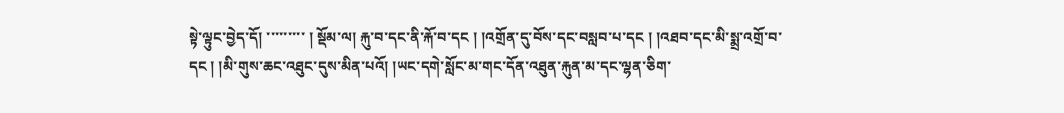སྟེ་ལྟུང་བྱེད་དོ། ་་་་་་་་་ ། སྡོམ་ལ། རྐུ་བ་དང་ནི་རྐོ་བ་དང ། །འགྲོན་དུ་བོས་དང་བསླབ་པ་དང ། །འཐབ་དང་མི་སྨྲ་འགྲོ་བ་དང ། །མི་གུས་ཆང་འཐུང་དུས་མིན་པའོ། །ཡང་དགེ་སློང་མ་གང་དོན་འཐུན་རྐུན་མ་དང་ལྷན་ཅིག་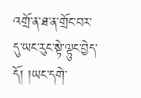འགྲོ་ན་ཐ་ན་གྲོང་བར་དུ་ཡང་རུང་སྟེ་ལྟུང་བྱེད་དོ། །ཡང་དགེ་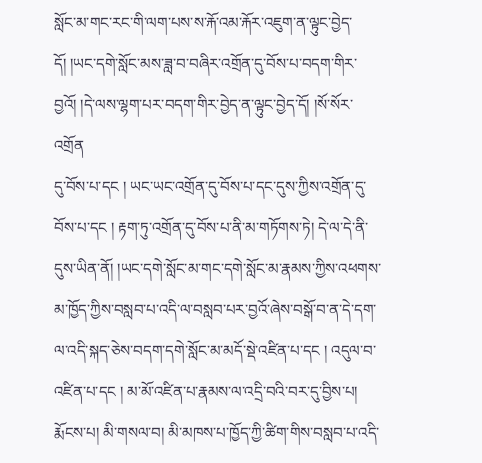སློང་མ་གང་རང་གི་ལག་པས་ས་རྐོ་འམ་རྐོར་འཇུག་ན་ལྟུང་བྱེད་དོ། །ཡང་དགེ་སློང་མས་ཟླ་བ་བཞིར་འགྲོན་དུ་བོས་པ་བདག་གིར་བྱའོ། །དེ་ལས་ལྷག་པར་བདག་གིར་བྱེད་ན་ལྟུང་བྱེད་དོ། །སོ་སོར་འགྲོན
དུ་བོས་པ་དང ། ཡང་ཡང་འགྲོན་དུ་བོས་པ་དང་དུས་ཀྱིས་འགྲོན་དུ་བོས་པ་དང ། རྟག་ཏུ་འགྲོན་དུ་བོས་པ་ནི་མ་གཏོགས་ཏེ། དེ་ལ་དེ་ནི་དུས་ཡིན་ནོ། །ཡང་དགེ་སློང་མ་གང་དགེ་སློང་མ་རྣམས་ཀྱིས་འཕགས་མ་ཁྱོད་ཀྱིས་བསླབ་པ་འདི་ལ་བསླབ་པར་བྱའོ་ཞེས་བསྒོ་བ་ན་དེ་དག་ལ་འདི་སྐད་ཅེས་བདག་དགེ་སློང་མ་མདོ་སྡེ་འཛིན་པ་དང ། འདུལ་བ་འཛིན་པ་དང ། མ་མོ་འཛིན་པ་རྣམས་ལ་འདྲི་བའི་བར་དུ་བྱིས་པ། རྨོངས་པ། མི་གསལ་བ། མི་མཁས་པ་ཁྱོད་ཀྱི་ཚིག་གིས་བསླབ་པ་འདི་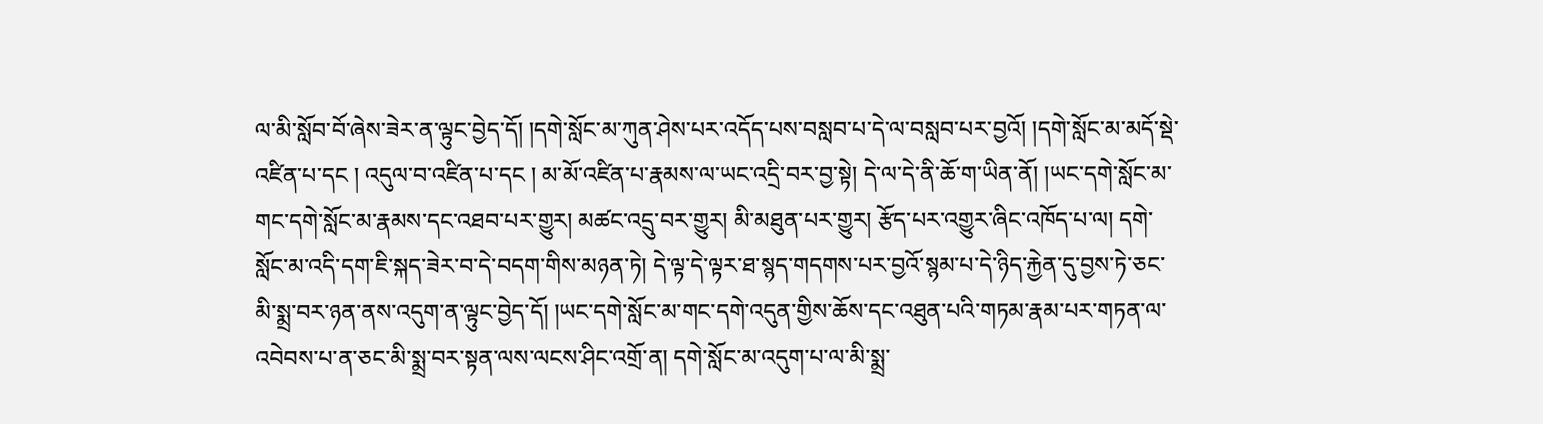ལ་མི་སློབ་བོ་ཞེས་ཟེར་ན་ལྟུང་བྱེད་དོ། །དགེ་སློང་མ་ཀུན་ཤེས་པར་འདོད་པས་བསླབ་པ་དེ་ལ་བསླབ་པར་བྱའོ། །དགེ་སློང་མ་མདོ་སྡེ་འཛིན་པ་དང ། འདུལ་བ་འཛིན་པ་དང ། མ་མོ་འཛིན་པ་རྣམས་ལ་ཡང་འདྲི་བར་བྱ་སྟེ། དེ་ལ་དེ་ནི་ཆོ་ག་ཡིན་ནོ། །ཡང་དགེ་སློང་མ་གང་དགེ་སློང་མ་རྣམས་དང་འཐབ་པར་གྱུར། མཚང་འདྲུ་བར་གྱུར། མི་མཐུན་པར་གྱུར། རྩོད་པར་འགྱུར་ཞིང་འཁོད་པ་ལ། དགེ་སློང་མ་འདི་དག་ཇི་སྐད་ཟེར་བ་དེ་བདག་གིས་མཉན་ཏེ། དེ་ལྟ་དེ་ལྟར་ཐ་སྙད་གདགས་པར་བྱའོ་སྙམ་པ་དེ་ཉིད་རྐྱེན་དུ་བྱས་ཏེ་ཅང་མི་སྨྲ་བར་ཉན་ནས་འདུག་ན་ལྟུང་བྱེད་དོ། །ཡང་དགེ་སློང་མ་གང་དགེ་འདུན་གྱིས་ཆོས་དང་འཐུན་པའི་གཏམ་རྣམ་པར་གཏན་ལ་འབེབས་པ་ན་ཅང་མི་སྨྲ་བར་སྟན་ལས་ལངས་ཤིང་འགྲོ་ན། དགེ་སློང་མ་འདུག་པ་ལ་མི་སྨྲ་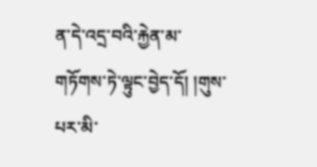ན་དེ་འདྲ་བའི་རྐྱེན་མ་གཏོགས་ཏེ་ལྟུང་བྱེད་དོ། །གུས་པར་མི་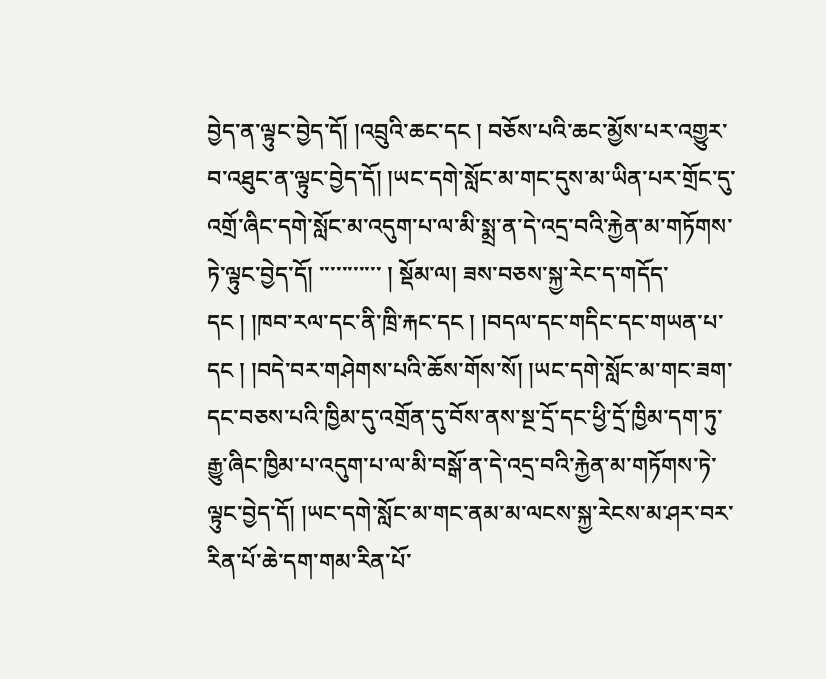བྱེད་ན་ལྟུང་བྱེད་དོ། །འབྲུའི་ཆང་དང ། བཅོས་པའི་ཆང་མྱོས་པར་འགྱུར་བ་འཐུང་ན་ལྟུང་བྱེད་དོ། །ཡང་དགེ་སློང་མ་གང་དུས་མ་ཡིན་པར་གྲོང་དུ་འགྲོ་ཞིང་དགེ་སློང་མ་འདུག་པ་ལ་མི་སྨྲ་ན་དེ་འདྲ་བའི་རྐྱེན་མ་གཏོགས་ཏེ་ལྟུང་བྱེད་དོ། ་་་་་་་་་་་ ། སྡོམ་ལ། ཟས་བཅས་སྐྱ་རེང་ད་གདོད་དང ། །ཁབ་རལ་དང་ནི་ཁྲི་རྐང་དང ། །བདལ་དང་གདིང་དང་གཡན་པ་དང ། །བདེ་བར་གཤེགས་པའི་ཆོས་གོས་སོ། །ཡང་དགེ་སློང་མ་གང་ཟག་དང་བཅས་པའི་ཁྱིམ་དུ་འགྲོན་དུ་བོས་ནས་སྔ་དྲོ་དང་ཕྱི་དྲོ་ཁྱིམ་དག་ཏུ་རྒྱུ་ཞིང་ཁྱིམ་པ་འདུག་པ་ལ་མི་བསྒོ་ན་དེ་འདྲ་བའི་རྐྱེན་མ་གཏོགས་ཏེ་ལྟུང་བྱེད་དོ། །ཡང་དགེ་སློང་མ་གང་ནམ་མ་ལངས་སྐྱ་རེངས་མ་ཤར་བར་རིན་པོ་ཆེ་དག་གམ་རིན་པོ་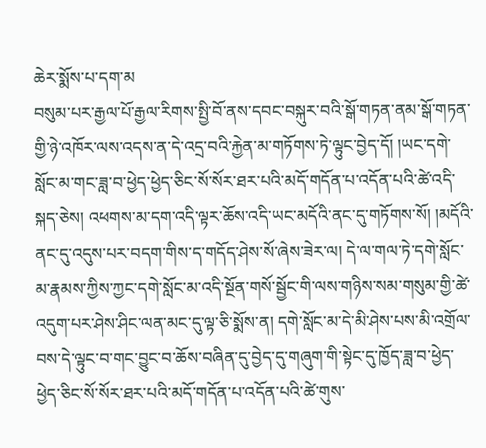ཆེར་སྨོས་པ་དག་མ
བསུམ་པར་རྒྱལ་པོ་རྒྱལ་རིགས་སྤྱི་བོ་ནས་དབང་བསྐུར་བའི་སྒོ་གཏན་ནམ་སྒོ་གཏན་གྱི་ཉེ་འཁོར་ལས་འདས་ན་དེ་འདྲ་བའི་རྐྱེན་མ་གཏོགས་ཏེ་ལྟུང་བྱེད་དོ། །ཡང་དགེ་སློང་མ་གང་ཟླ་བ་ཕྱེད་ཕྱེད་ཅིང་སོ་སོར་ཐར་པའི་མདོ་གདོན་པ་འདོན་པའི་ཚེ་འདི་སྐད་ཅེས། འཕགས་མ་དག་འདི་ལྟར་ཆོས་འདི་ཡང་མདོའི་ནང་དུ་གཏོགས་སོ། །མདོའི་ནང་དུ་འདུས་པར་བདག་གིས་ད་གདོད་ཤེས་སོ་ཞེས་ཟེར་ལ། དེ་ལ་གལ་ཏེ་དགེ་སློང་མ་རྣམས་ཀྱིས་ཀྱང་དགེ་སློང་མ་འདི་སྔོན་གསོ་སྦྱོང་གི་ལས་གཉིས་སམ་གསུམ་གྱི་ཚེ་འདུག་པར་ཤེས་ཤིང་ལན་མང་དུ་ལྟ་ཅི་སྨོས་ན། དགེ་སློང་མ་དེ་མི་ཤེས་པས་མི་འགྲོལ་བས་དེ་ལྟུང་བ་གང་བྱུང་བ་ཆོས་བཞིན་དུ་བྱེད་དུ་གཞུག་གི་སྟེང་དུ་ཁྱོད་ཟླ་བ་ཕྱེད་ཕྱེད་ཅིང་སོ་སོར་ཐར་པའི་མདོ་གདོན་པ་འདོན་པའི་ཚེ་གུས་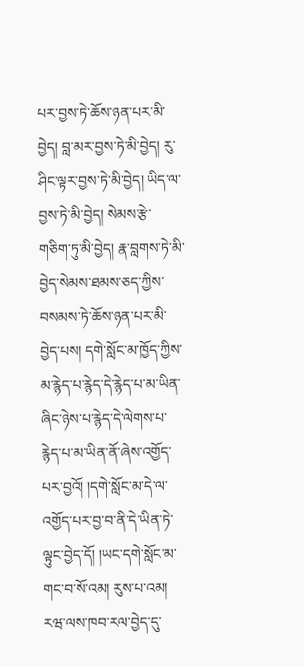པར་བྱས་ཏེ་ཆོས་ཉན་པར་མི་བྱེད། བླ་མར་བྱས་ཏེ་མི་བྱེད། རུ་ཤིང་ལྟར་བྱས་ཏེ་མི་བྱེད། ཡིད་ལ་བྱས་ཏེ་མི་བྱེད། སེམས་རྩེ་གཅིག་ཏུ་མི་བྱེད། རྣ་བླགས་ཏེ་མི་བྱེད་སེམས་ཐམས་ཅད་ཀྱིས་བསམས་ཏེ་ཆོས་ཉན་པར་མི་བྱེད་པས། དགེ་སློང་མ་ཁྱོད་ཀྱིས་མ་རྙེད་པ་རྙེད་དེ་རྙེད་པ་མ་ཡིན་ཞིང་ཉེས་པ་རྙེད་དེ་ལེགས་པ་རྙེད་པ་མ་ཡིན་ནོ་ཞེས་འགྱོད་པར་བྱའོ། །དགེ་སློང་མ་དེ་ལ་འགྱོད་པར་བྱ་བ་ནི་དེ་ཡིན་ཏེ་ལྟུང་བྱེད་དོ། །ཡང་དགེ་སློང་མ་གང་བ་སོ་འམ། རུས་པ་འམ། རཝ་ལས་ཁབ་རལ་བྱེད་དུ་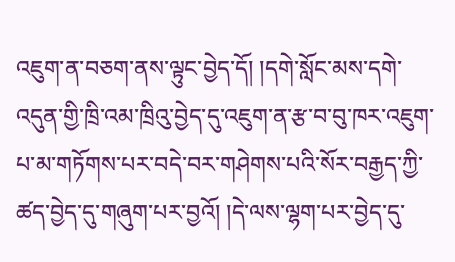འཇུག་ན་བཅག་ནས་ལྟུང་བྱེད་དོ། །དགེ་སློང་མས་དགེ་འདུན་གྱི་ཁྲི་འམ་ཁྲིའུ་བྱེད་དུ་འཇུག་ན་རྩ་བ་བུ་ཁར་འཇུག་པ་མ་གཏོགས་པར་བདེ་བར་གཤེགས་པའི་སོར་བརྒྱད་ཀྱི་ཚད་བྱེད་དུ་གཞུག་པར་བྱའོ། །དེ་ལས་ལྷག་པར་བྱེད་དུ་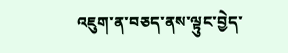འཇུག་ན་བཅད་ནས་ལྟུང་བྱེད་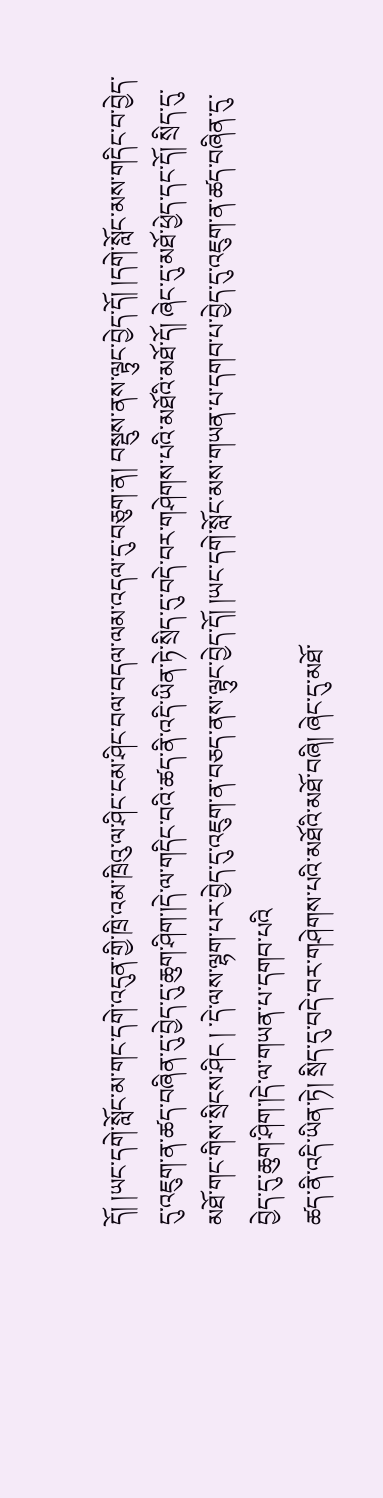དོ། །ཡང་དགེ་སློང་མ་གང་དགེ་འདུན་གྱི་ཁྲི་འམ་ཁྲིའུ་ལ་ཤིང་ངམ་ཤིང་བལ་བདལ་ལམ་འདལ་དུ་བཅུག་ན། བསྡུས་ནས་ལྟུང་བྱེད་དོ། །དགེ་སློང་མས་གདིང་བ་བྱེད་དུ་འཇུག་ན་ཚད་བཞིན་དུ་བྱེད་དུ་ཆུག་ཤིག་།དེ་ལ་གདིང་བའི་ཚད་ནི་འདི་ཡིན་ཏེ་སྲིད་དུ་བདེ་བར་གཤེགས་པའི་མཐོའི་མཐོ་དོ། ཞེང་དུ་མཐོ་ཕྱེད་དང་དོ། སྲིད་དུ་མཐོ་གང་གིས་སྲིངས་ཤིང ། ་དེ་ལས་ལྷག་པར་བྱེད་དུ་འཇུག་ན་བཅད་ནས་ལྟུང་བྱེད་དོ། །ཡང་དགེ་སློང་མས་གཡན་པ་དགབ་པ་བྱེད་དུ་འཇུག་ན་ཚད་བཞིན་དུ་བྱེད་དུ་ཆུག་ཤིག་།དེ་ལ་གཡན་པ་དགབ་པའི
ཚད་ནི་འདི་ཡིན་ཏེ། སྲིད་དུ་བདེ་བར་གཤེགས་པའི་མཐོའི་མཐོ་བཞི། ཞེང་དུ་མཐོ་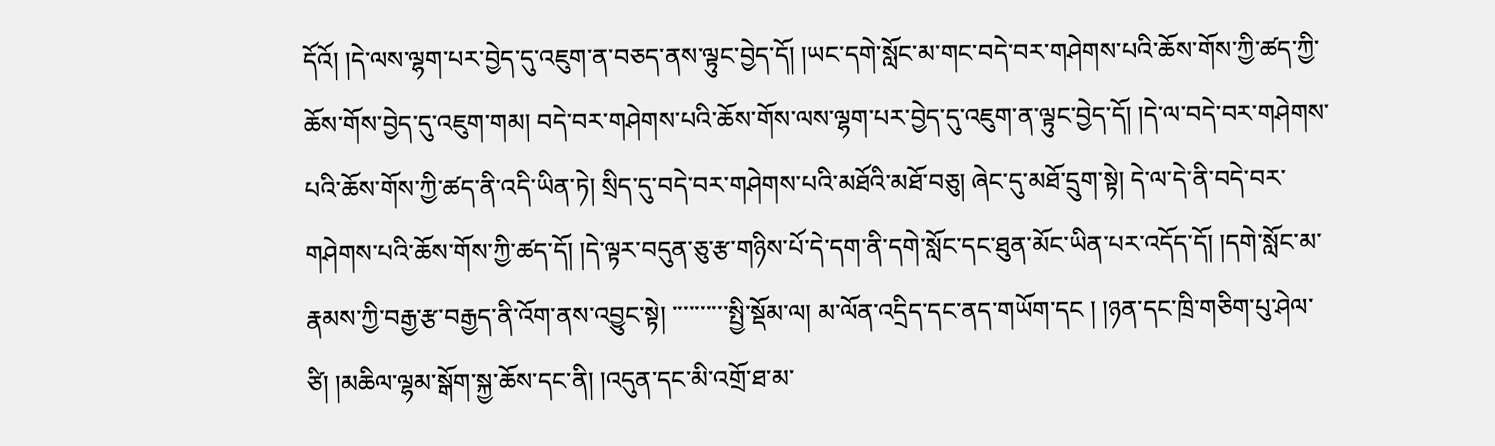དོའོ། །དེ་ལས་ལྷག་པར་བྱེད་དུ་འཇུག་ན་བཅད་ནས་ལྟུང་བྱེད་དོ། །ཡང་དགེ་སློང་མ་གང་བདེ་བར་གཤེགས་པའི་ཆོས་གོས་ཀྱི་ཚད་ཀྱི་ཆོས་གོས་བྱེད་དུ་འཇུག་གམ། བདེ་བར་གཤེགས་པའི་ཆོས་གོས་ལས་ལྷག་པར་བྱེད་དུ་འཇུག་ན་ལྟུང་བྱེད་དོ། །དེ་ལ་བདེ་བར་གཤེགས་པའི་ཆོས་གོས་ཀྱི་ཚད་ནི་འདི་ཡིན་ཏེ། སྲིད་དུ་བདེ་བར་གཤེགས་པའི་མཐོའི་མཐོ་བཅུ། ཞེང་དུ་མཐོ་དྲུག་སྟེ། དེ་ལ་དེ་ནི་བདེ་བར་གཤེགས་པའི་ཆོས་གོས་ཀྱི་ཚད་དོ། །དེ་ལྟར་བདུན་ཅུ་རྩ་གཉིས་པོ་དེ་དག་ནི་དགེ་སློང་དང་ཐུན་མོང་ཡིན་པར་འདོད་དོ། །དགེ་སློང་མ་རྣམས་ཀྱི་བརྒྱ་རྩ་བརྒྱད་ནི་འོག་ནས་འབྱུང་སྟེ། ་་་་་་་་་་སྤྱི་སྡོམ་ལ། མ་ལོན་འདྲིད་དང་ནད་གཡོག་དང ། །ཉན་དང་ཁྲི་གཅིག་པུ་ཤེལ་ཙི། །མཆིལ་ལྷམ་སྒོག་སྐྱ་ཆོས་དང་ནི། །འདུན་དང་མི་འགྲོ་ཐ་མ་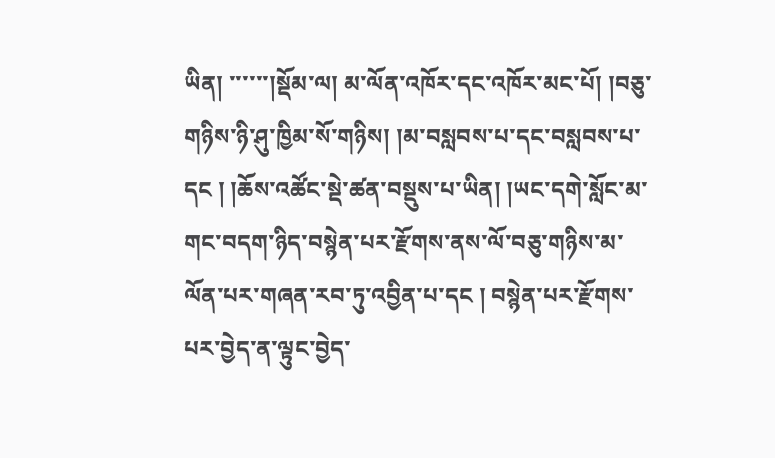ཡིན། ་་་་་་།སྡོམ་ལ། མ་ལོན་འཁོར་དང་འཁོར་མང་པོ། །བཅུ་གཉིས་ཉི་ཤུ་ཁྱིམ་སོ་གཉིས། །མ་བསླབས་པ་དང་བསླབས་པ་དང ། །ཆོས་འཚོང་སྡེ་ཚན་བསྡུས་པ་ཡིན། །ཡང་དགེ་སློང་མ་གང་བདག་ཉིད་བསྙེན་པར་རྫོགས་ནས་ལོ་བཅུ་གཉིས་མ་ལོན་པར་གཞན་རབ་ཏུ་འབྱིན་པ་དང ། བསྙེན་པར་རྫོགས་པར་བྱེད་ན་ལྟུང་བྱེད་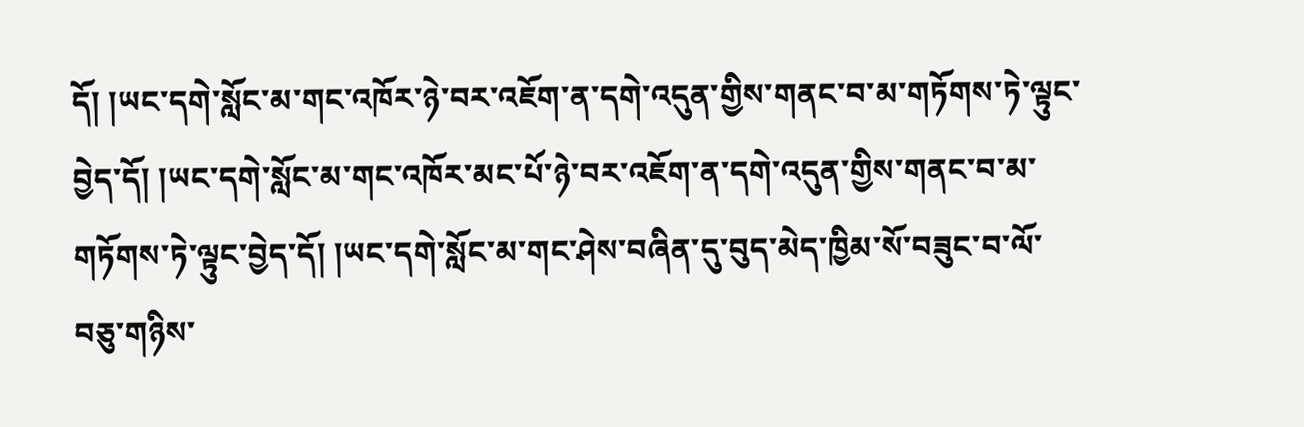དོ། །ཡང་དགེ་སློང་མ་གང་འཁོར་ཉེ་བར་འཇོག་ན་དགེ་འདུན་གྱིས་གནང་བ་མ་གཏོགས་ཏེ་ལྟུང་བྱེད་དོ། །ཡང་དགེ་སློང་མ་གང་འཁོར་མང་པོ་ཉེ་བར་འཇོག་ན་དགེ་འདུན་གྱིས་གནང་བ་མ་གཏོགས་ཏེ་ལྟུང་བྱེད་དོ། །ཡང་དགེ་སློང་མ་གང་ཤེས་བཞིན་དུ་བུད་མེད་ཁྱིམ་སོ་བཟུང་བ་ལོ་བཅུ་གཉིས་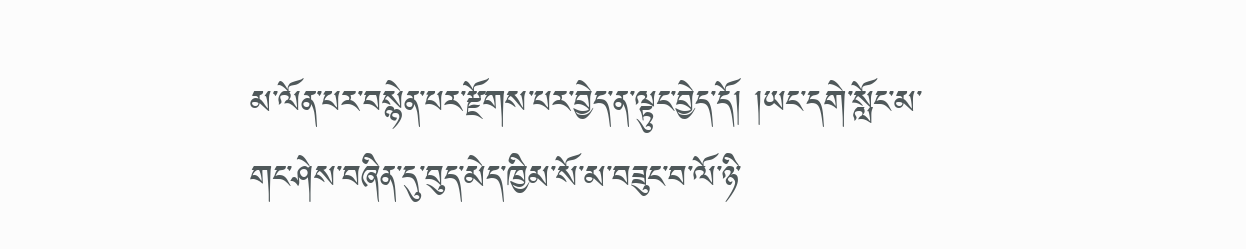མ་ལོན་པར་བསྙེན་པར་རྫོགས་པར་བྱེད་ན་ལྟུང་བྱེད་དོ། །ཡང་དགེ་སློང་མ་གང་ཤེས་བཞིན་དུ་བུད་མེད་ཁྱིམ་སོ་མ་བཟུང་བ་ལོ་ཉི་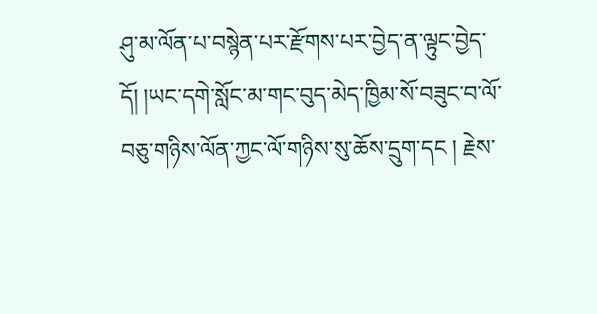ཤུ་མ་ལོན་པ་བསྙེན་པར་རྫོགས་པར་བྱེད་ན་ལྟུང་བྱེད་དོ། །ཡང་དགེ་སློང་མ་གང་བུད་མེད་ཁྱིམ་སོ་བཟུང་བ་ལོ་བཅུ་གཉིས་ལོན་ཀྱང་ལོ་གཉིས་སུ་ཆོས་དྲུག་དང ། རྗེས་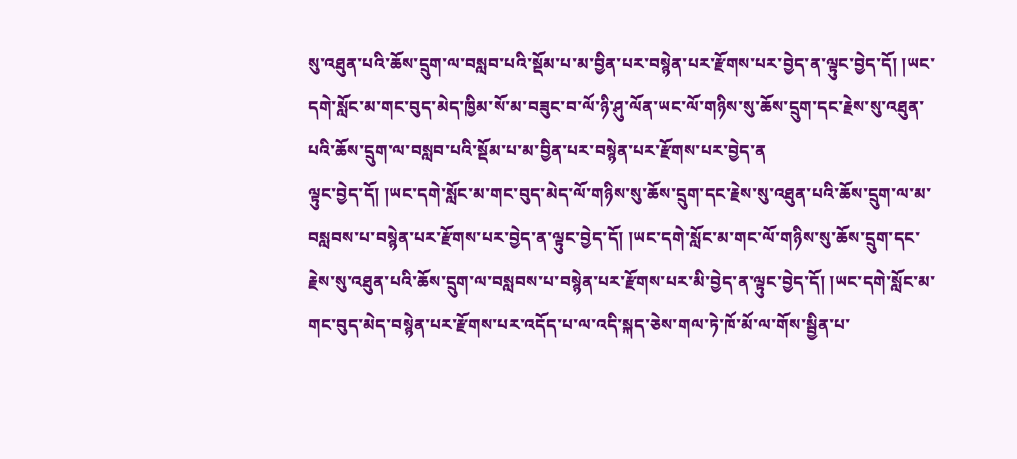སུ་འཐུན་པའི་ཆོས་དྲུག་ལ་བསླབ་པའི་སྡོམ་པ་མ་བྱིན་པར་བསྙེན་པར་རྫོགས་པར་བྱེད་ན་ལྟུང་བྱེད་དོ། །ཡང་དགེ་སློང་མ་གང་བུད་མེད་ཁྱིམ་སོ་མ་བཟུང་བ་ལོ་ཉི་ཤུ་ལོན་ཡང་ལོ་གཉིས་སུ་ཆོས་དྲུག་དང་རྗེས་སུ་འཐུན་པའི་ཆོས་དྲུག་ལ་བསླབ་པའི་སྡོམ་པ་མ་བྱིན་པར་བསྙེན་པར་རྫོགས་པར་བྱེད་ན
ལྟུང་བྱེད་དོ། །ཡང་དགེ་སློང་མ་གང་བུད་མེད་ལོ་གཉིས་སུ་ཆོས་དྲུག་དང་རྗེས་སུ་འཐུན་པའི་ཆོས་དྲུག་ལ་མ་བསླབས་པ་བསྙེན་པར་རྫོགས་པར་བྱེད་ན་ལྟུང་བྱེད་དོ། །ཡང་དགེ་སློང་མ་གང་ལོ་གཉིས་སུ་ཆོས་དྲུག་དང་རྗེས་སུ་འཐུན་པའི་ཆོས་དྲུག་ལ་བསླབས་པ་བསྙེན་པར་རྫོགས་པར་མི་བྱེད་ན་ལྟུང་བྱེད་དོ། །ཡང་དགེ་སློང་མ་གང་བུད་མེད་བསྙེན་པར་རྫོགས་པར་འདོད་པ་ལ་འདི་སྐད་ཅེས་གལ་ཏེ་ཁོ་མོ་ལ་གོས་སྦྱིན་པ་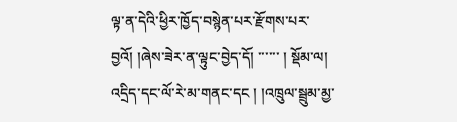ལྟ་ན་དེའི་ཕྱིར་ཁྱོད་བསྙེན་པར་རྫོགས་པར་བྱའོ། །ཞེས་ཟེར་ན་ལྟུང་བྱེད་དོ། ་་་་་་ ། སྡོམ་ལ། འདྲིད་དང་ལོ་རེ་མ་གནང་དང ། །འཁྲུལ་སྦྲུམ་མྱ་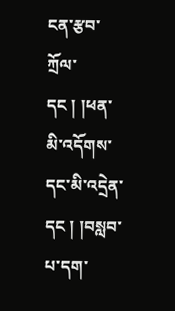ངན་རྩབ་ཀྲོལ་དང ། །ཕན་མི་འདོགས་དང་མི་འདྲེན་དང ། །བསླབ་པ་དག་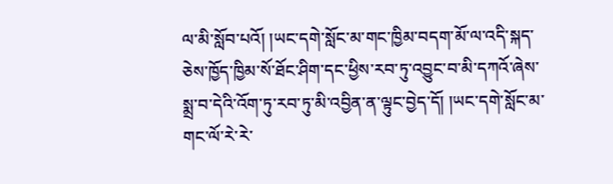ལ་མི་སློབ་པའོ། །ཡང་དགེ་སློང་མ་གང་ཁྱིམ་བདག་མོ་ལ་འདི་སྐད་ཅེས་ཁྱོད་ཁྱིམ་སོ་ཐོང་ཤིག་དང་ཕྱིས་རབ་ཏུ་འབྱུང་བ་མི་དཀའོ་ཞེས་སྨྲ་བ་དེའི་འོག་ཏུ་རབ་ཏུ་མི་འབྱིན་ན་ལྟུང་བྱེད་དོ། །ཡང་དགེ་སློང་མ་གང་ལོ་རེ་རེ་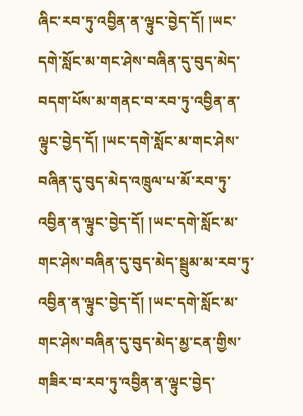ཞིང་རབ་ཏུ་འབྱིན་ན་ལྟུང་བྱེད་དོ། །ཡང་དགེ་སློང་མ་གང་ཤེས་བཞིན་དུ་བུད་མེད་བདག་པོས་མ་གནང་བ་རབ་ཏུ་འབྱིན་ན་ལྟུང་བྱེད་དོ། །ཡང་དགེ་སློང་མ་གང་ཤེས་བཞིན་དུ་བུད་མེད་འཁྲུལ་པ་མོ་རབ་ཏུ་འབྱིན་ན་ལྟུང་བྱེད་དོ། །ཡང་དགེ་སློང་མ་གང་ཤེས་བཞིན་དུ་བུད་མེད་སྦྲུམ་མ་རབ་ཏུ་འབྱིན་ན་ལྟུང་བྱེད་དོ། །ཡང་དགེ་སློང་མ་གང་ཤེས་བཞིན་དུ་བུད་མེད་མྱ་ངན་གྱིས་གཟིར་བ་རབ་ཏུ་འབྱིན་ན་ལྟུང་བྱེད་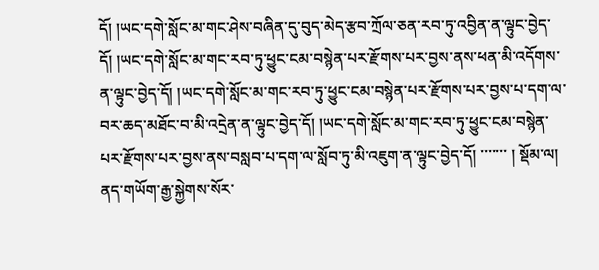དོ། །ཡང་དགེ་སློང་མ་གང་ཤེས་བཞིན་དུ་བུད་མེད་རྩབ་ཀྲོལ་ཅན་རབ་ཏུ་འབྱིན་ན་ལྟུང་བྱེད་དོ། །ཡང་དགེ་སློང་མ་གང་རབ་ཏུ་ཕྱུང་ངམ་བསྙེན་པར་རྫོགས་པར་བྱས་ནས་ཕན་མི་འདོགས་ན་ལྟུང་བྱེད་དོ། །ཡང་དགེ་སློང་མ་གང་རབ་ཏུ་ཕྱུང་ངམ་བསྙེན་པར་རྫོགས་པར་བྱས་པ་དག་ལ་བར་ཆད་མཐོང་བ་མི་འདྲེན་ན་ལྟུང་བྱེད་དོ། །ཡང་དགེ་སློང་མ་གང་རབ་ཏུ་ཕྱུང་ངམ་བསྙེན་པར་རྫོགས་པར་བྱས་ནས་བསླབ་པ་དག་ལ་སློབ་ཏུ་མི་འཇུག་ན་ལྟུང་བྱེད་དོ། ་་་་་་་ ། སྡོམ་ལ། ནད་གཡོག་རྒྱ་སྐྱེགས་སོར་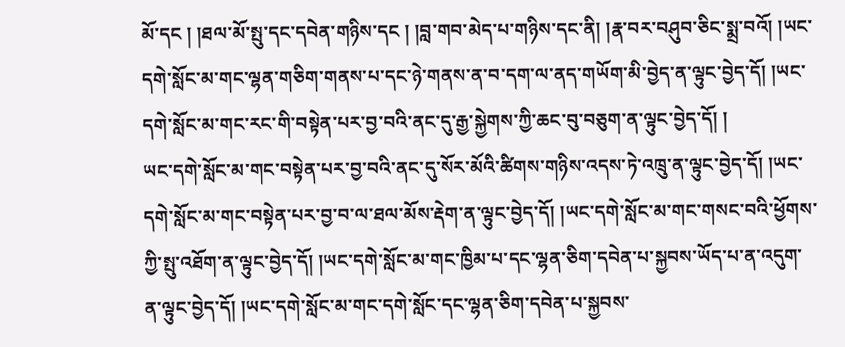མོ་དང ། །ཐལ་མོ་སྤུ་དང་དབེན་གཉིས་དང ། །བླ་གབ་མེད་པ་གཉིས་དང་ནི། །རྣ་བར་བཤུབ་ཅིང་སྨྲ་བའོ། །ཡང་དགེ་སློང་མ་གང་ལྷན་གཅིག་གནས་པ་དང་ཉེ་གནས་ན་བ་དག་ལ་ནད་གཡོག་མི་བྱེད་ན་ལྟུང་བྱེད་དོ། །ཡང་དགེ་སློང་མ་གང་རང་གི་བསྟེན་པར་བྱ་བའི་ནང་དུ་རྒྱ་སྐྱེགས་ཀྱི་ཆང་བུ་བཅུག་ན་ལྟུང་བྱེད་དོ། །
ཡང་དགེ་སློང་མ་གང་བསྟེན་པར་བྱ་བའི་ནང་དུ་སོར་མོའི་ཚིགས་གཉིས་འདས་ཏེ་འཁྲུ་ན་ལྟུང་བྱེད་དོ། །ཡང་དགེ་སློང་མ་གང་བསྟེན་པར་བྱ་བ་ལ་ཐལ་མོས་རྡེག་ན་ལྟུང་བྱེད་དོ། །ཡང་དགེ་སློང་མ་གང་གསང་བའི་ཕྱོགས་ཀྱི་སྤུ་འཐོག་ན་ལྟུང་བྱེད་དོ། །ཡང་དགེ་སློང་མ་གང་ཁྱིམ་པ་དང་ལྷན་ཅིག་དབེན་པ་སྐྱབས་ཡོད་པ་ན་འདུག་ན་ལྟུང་བྱེད་དོ། །ཡང་དགེ་སློང་མ་གང་དགེ་སློང་དང་ལྷན་ཅིག་དབེན་པ་སྐྱབས་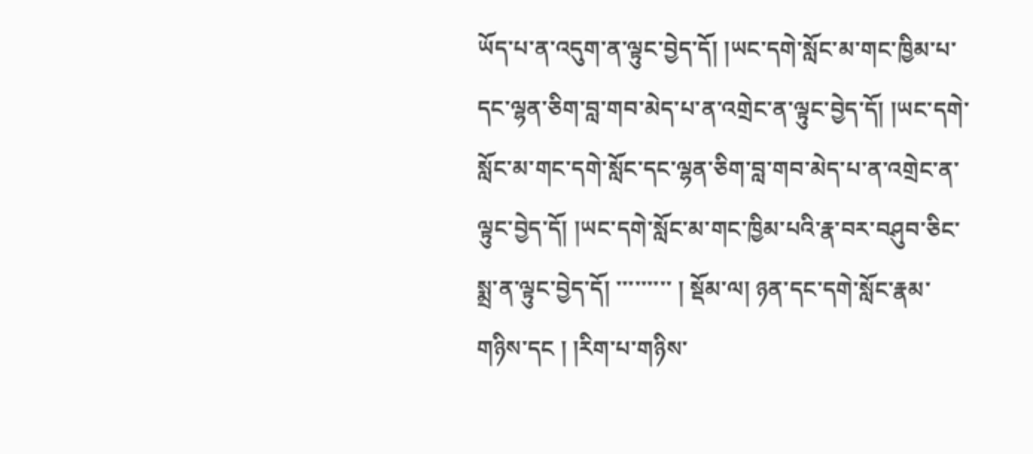ཡོད་པ་ན་འདུག་ན་ལྟུང་བྱེད་དོ། །ཡང་དགེ་སློང་མ་གང་ཁྱིམ་པ་དང་ལྷན་ཅིག་བླ་གབ་མེད་པ་ན་འགྲེང་ན་ལྟུང་བྱེད་དོ། །ཡང་དགེ་སློང་མ་གང་དགེ་སློང་དང་ལྷན་ཅིག་བླ་གབ་མེད་པ་ན་འགྲེང་ན་ལྟུང་བྱེད་དོ། །ཡང་དགེ་སློང་མ་གང་ཁྱིམ་པའི་རྣ་བར་བཤུབ་ཅིང་སྨྲ་ན་ལྟུང་བྱེད་དོ། ་་་་་་་་་ ། སྡོམ་ལ། ཉན་དང་དགེ་སློང་རྣམ་གཉིས་དང ། །རིག་པ་གཉིས་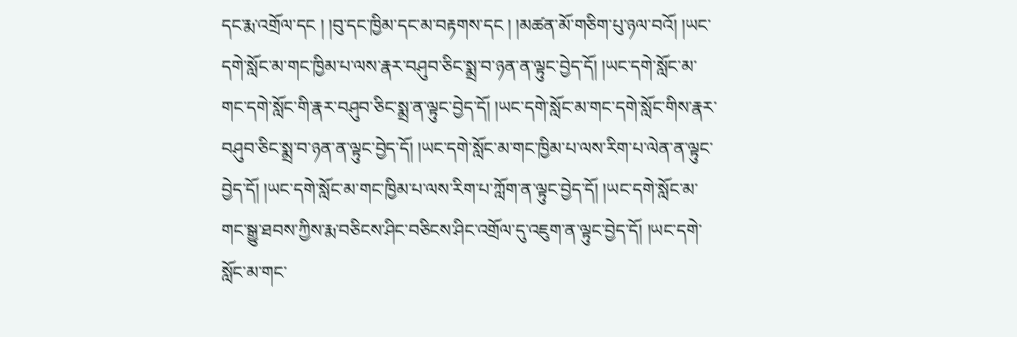དང་རྨ་འགྲོལ་དང ། །བུ་དང་ཁྱིམ་དང་མ་བརྟགས་དང ། །མཚན་མོ་གཅིག་པུ་ཉལ་བའོ། །ཡང་དགེ་སློང་མ་གང་ཁྱིམ་པ་ལས་རྣར་བཤུབ་ཅིང་སྨྲ་བ་ཉན་ན་ལྟུང་བྱེད་དོ། །ཡང་དགེ་སློང་མ་གང་དགེ་སློང་གི་རྣར་བཤུབ་ཅིང་སྨྲ་ན་ལྟུང་བྱེད་དོ། །ཡང་དགེ་སློང་མ་གང་དགེ་སློང་གིས་རྣར་བཤུབ་ཅིང་སྨྲ་བ་ཉན་ན་ལྟུང་བྱེད་དོ། །ཡང་དགེ་སློང་མ་གང་ཁྱིམ་པ་ལས་རིག་པ་ལེན་ན་ལྟུང་བྱེད་དོ། །ཡང་དགེ་སློང་མ་གང་ཁྱིམ་པ་ལས་རིག་པ་ཀློག་ན་ལྟུང་བྱེད་དོ། །ཡང་དགེ་སློང་མ་གང་སྒྱུ་ཐབས་ཀྱིས་རྨ་བཅིངས་ཤིང་བཅིངས་ཤིང་འགྲོལ་དུ་འཇུག་ན་ལྟུང་བྱེད་དོ། །ཡང་དགེ་སློང་མ་གང་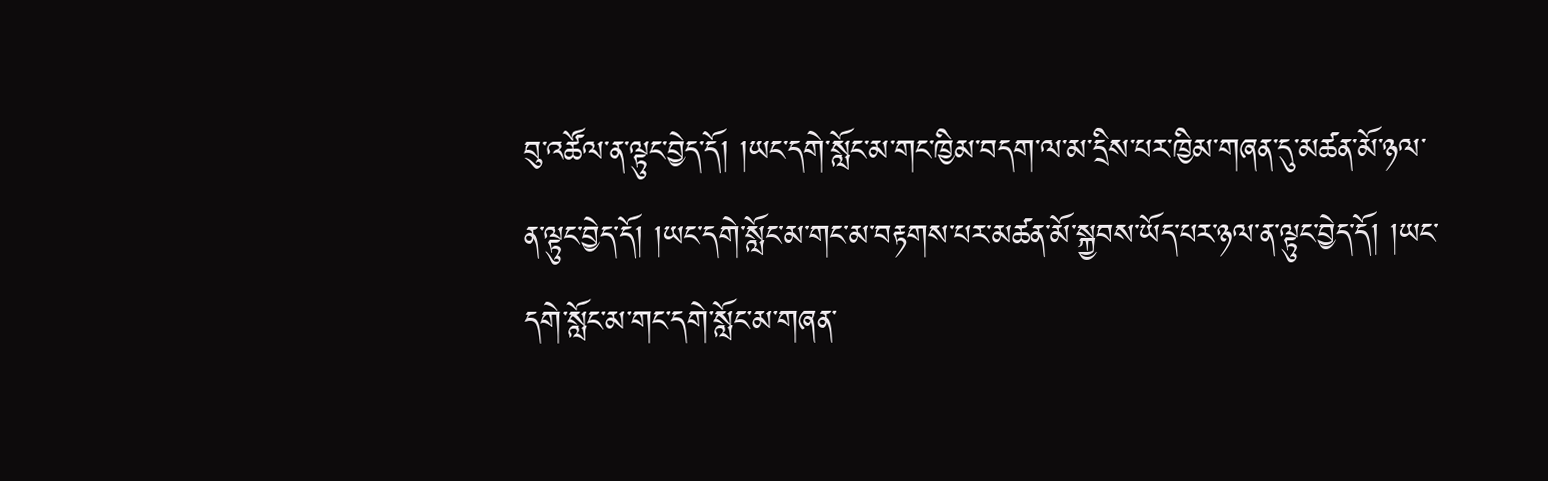བུ་འཚོལ་ན་ལྟུང་བྱེད་དོ། །ཡང་དགེ་སློང་མ་གང་ཁྱིམ་བདག་ལ་མ་དྲིས་པར་ཁྱིམ་གཞན་དུ་མཚན་མོ་ཉལ་ན་ལྟུང་བྱེད་དོ། །ཡང་དགེ་སློང་མ་གང་མ་བརྟགས་པར་མཚན་མོ་སྐྱབས་ཡོད་པར་ཉལ་ན་ལྟུང་བྱེད་དོ། །ཡང་དགེ་སློང་མ་གང་དགེ་སློང་མ་གཞན་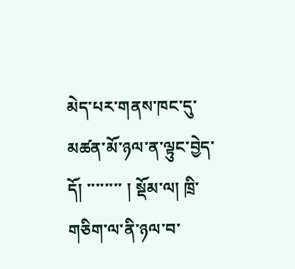མེད་པར་གནས་ཁང་དུ་མཚན་མོ་ཉལ་ན་ལྟུང་བྱེད་དོ། ་་་་་་་་ ། སྡོམ་ལ། ཁྲི་གཅིག་ལ་ནི་ཉལ་བ་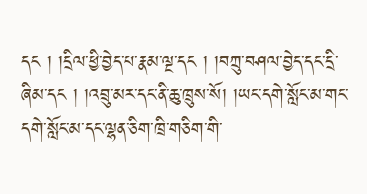དང ། །དྲིལ་ཕྱི་བྱེད་པ་རྣམ་ལྔ་དང ། །བཀྲུ་བཤལ་བྱེད་དང་དྲི་ཞིམ་དང ། །འབྲུ་མར་དང་ནི་ཆུ་ཁྲུས་སོ། །ཡང་དགེ་སློང་མ་གང་དགེ་སློང་མ་དང་ལྷན་ཅིག་ཁྲི་གཅིག་གི་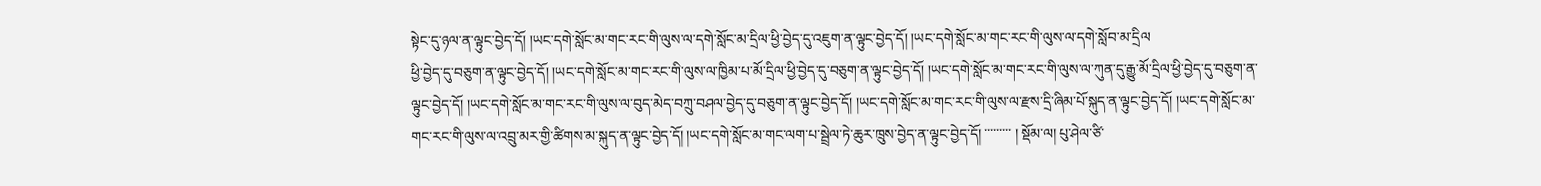སྟེང་དུ་ཉལ་ན་ལྟུང་བྱེད་དོ། །ཡང་དགེ་སློང་མ་གང་རང་གི་ལུས་ལ་དགེ་སློང་མ་དྲིལ་ཕྱི་བྱེད་དུ་འཇུག་ན་ལྟུང་བྱེད་དོ། །ཡང་དགེ་སློང་མ་གང་རང་གི་ལུས་ལ་དགེ་སློབ་མ་དྲིལ
ཕྱི་བྱེད་དུ་བཅུག་ན་ལྟུང་བྱེད་དོ། །ཡང་དགེ་སློང་མ་གང་རང་གི་ལུས་ལ་ཁྱིམ་པ་མོ་དྲིལ་ཕྱི་བྱེད་དུ་བཅུག་ན་ལྟུང་བྱེད་དོ། །ཡང་དགེ་སློང་མ་གང་རང་གི་ལུས་ལ་ཀུན་དུ་རྒྱུ་མོ་དྲིལ་ཕྱི་བྱེད་དུ་བཅུག་ན་ལྟུང་བྱེད་དོ། །ཡང་དགེ་སློང་མ་གང་རང་གི་ལུས་ལ་བུད་མེད་བཀྲུ་བཤལ་བྱེད་དུ་བཅུག་ན་ལྟུང་བྱེད་དོ། །ཡང་དགེ་སློང་མ་གང་རང་གི་ལུས་ལ་རྫས་དྲི་ཞིམ་པོ་སྐུད་ན་ལྟུང་བྱེད་དོ། །ཡང་དགེ་སློང་མ་གང་རང་གི་ལུས་ལ་འབྲུ་མར་གྱི་ཚིགས་མ་སྐུད་ན་ལྟུང་བྱེད་དོ། །ཡང་དགེ་སློང་མ་གང་ལག་པ་སྦྲེལ་ཏེ་ཆུར་ཁྲུས་བྱེད་ན་ལྟུང་བྱེད་དོ། ་་་་་་་་་ ། སྡོམ་ལ། པུ་ཤེལ་ཙི་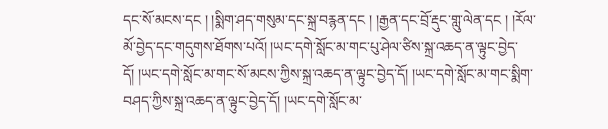དང་སོ་མངས་དང ། །སྨིག་ཤད་གསུམ་དང་སྐྲ་བརྙན་དང ། །རྒྱན་དང་བྲོ་རྡུང་གླུ་ལེན་དང ། །རོལ་མོ་བྱེད་དང་གདུགས་ཐོགས་པའོ། །ཡང་དགེ་སློང་མ་གང་པུ་ཤེལ་ཙིས་སྐྲ་འཆད་ན་ལྟུང་བྱེད་དོ། །ཡང་དགེ་སློང་མ་གང་སོ་མངས་ཀྱིས་སྐྲ་འཆད་ན་ལྟུང་བྱེད་དོ། །ཡང་དགེ་སློང་མ་གང་སྨིག་བཤད་ཀྱིས་སྐྲ་འཆད་ན་ལྟུང་བྱེད་དོ། །ཡང་དགེ་སློང་མ་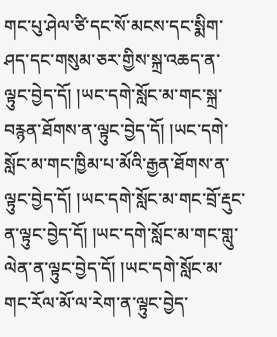གང་པུ་ཤེལ་ཙི་དང་སོ་མངས་དང་སྨིག་ཤད་དང་གསུམ་ཅར་གྱིས་སྐྲ་འཆད་ན་ལྟུང་བྱེད་དོ། །ཡང་དགེ་སློང་མ་གང་སྐྲ་བརྙན་ཐོགས་ན་ལྟུང་བྱེད་དོ། །ཡང་དགེ་སློང་མ་གང་ཁྱིམ་པ་མོའི་རྒྱན་ཐོགས་ན་ལྟུང་བྱེད་དོ། །ཡང་དགེ་སློང་མ་གང་བྲོ་རྡུང་ན་ལྟུང་བྱེད་དོ། །ཡང་དགེ་སློང་མ་གང་གླུ་ལེན་ན་ལྟུང་བྱེད་དོ། །ཡང་དགེ་སློང་མ་གང་རོལ་མོ་ལ་རེག་ན་ལྟུང་བྱེད་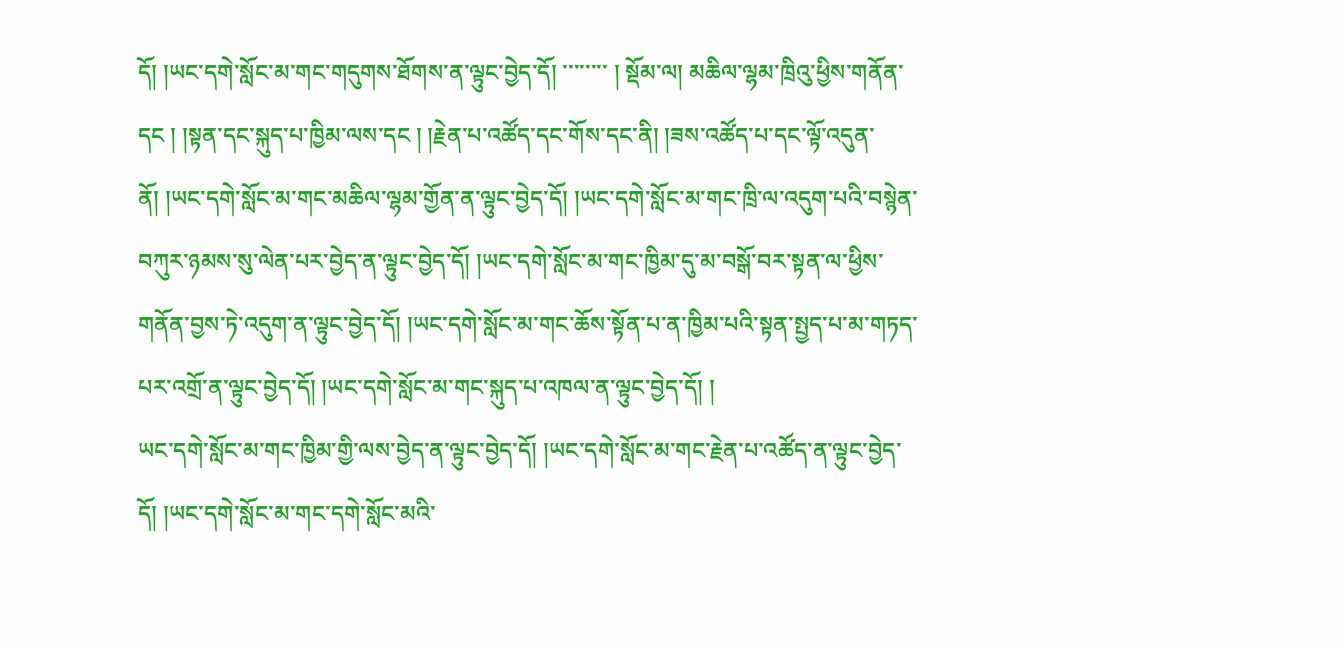དོ། །ཡང་དགེ་སློང་མ་གང་གདུགས་ཐོགས་ན་ལྟུང་བྱེད་དོ། ་་་་་་་་ ། སྡོམ་ལ། མཆིལ་ལྷམ་ཁྲིའུ་ཕྱིས་གནོན་དང ། །སྟན་དང་སྐུད་པ་ཁྱིམ་ལས་དང ། །རྗེན་པ་འཚོད་དང་གོས་དང་ནི། །ཟས་འཚོད་པ་དང་ལྟོ་འདུན་ནོ། །ཡང་དགེ་སློང་མ་གང་མཆིལ་ལྷམ་གྱོན་ན་ལྟུང་བྱེད་དོ། །ཡང་དགེ་སློང་མ་གང་ཁྲི་ལ་འདུག་པའི་བསྙེན་བཀུར་ཉམས་སུ་ལེན་པར་བྱེད་ན་ལྟུང་བྱེད་དོ། །ཡང་དགེ་སློང་མ་གང་ཁྱིམ་དུ་མ་བསྒོ་བར་སྟན་ལ་ཕྱིས་གནོན་བྱས་ཏེ་འདུག་ན་ལྟུང་བྱེད་དོ། །ཡང་དགེ་སློང་མ་གང་ཆོས་སྟོན་པ་ན་ཁྱིམ་པའི་སྟན་སྤྱད་པ་མ་གཏད་པར་འགྲོ་ན་ལྟུང་བྱེད་དོ། །ཡང་དགེ་སློང་མ་གང་སྐུད་པ་འཁལ་ན་ལྟུང་བྱེད་དོ། །
ཡང་དགེ་སློང་མ་གང་ཁྱིམ་གྱི་ལས་བྱེད་ན་ལྟུང་བྱེད་དོ། །ཡང་དགེ་སློང་མ་གང་རྗེན་པ་འཚོད་ན་ལྟུང་བྱེད་དོ། །ཡང་དགེ་སློང་མ་གང་དགེ་སློང་མའི་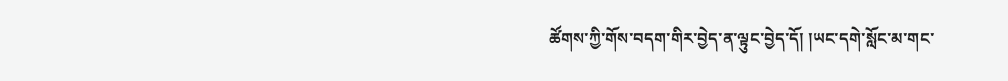ཚོགས་ཀྱི་གོས་བདག་གིར་བྱེད་ན་ལྟུང་བྱེད་དོ། །ཡང་དགེ་སློང་མ་གང་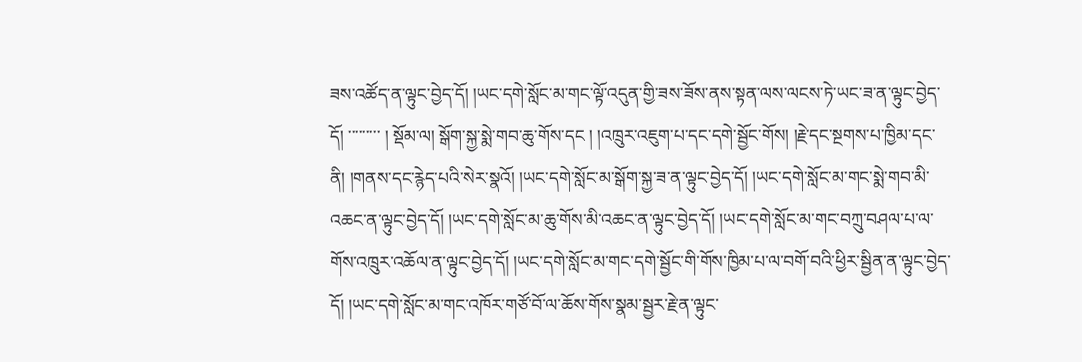ཟས་འཚོད་ན་ལྟུང་བྱེད་དོ། །ཡང་དགེ་སློང་མ་གང་ལྟོ་འདུན་གྱི་ཟས་ཟོས་ནས་སྟན་ལས་ལངས་ཏེ་ཡང་ཟ་ན་ལྟུང་བྱེད་དོ། ་་་་་་་་་ ། སྡོམ་ལ། སྒོག་སྐྱ་སྨེ་གབ་ཆུ་གོས་དང ། །འཁྲུར་འཇུག་པ་དང་དགེ་སྦྱོང་གོས། །རྗེ་དང་སྔགས་པ་ཁྱིམ་དང་ནི། །གནས་དང་རྙེད་པའི་སེར་སྣའོ། །ཡང་དགེ་སློང་མ་སྒོག་སྐྱ་ཟ་ན་ལྟུང་བྱེད་དོ། །ཡང་དགེ་སློང་མ་གང་སྨེ་གབ་མི་འཆང་ན་ལྟུང་བྱེད་དོ། །ཡང་དགེ་སློང་མ་ཆུ་གོས་མི་འཆང་ན་ལྟུང་བྱེད་དོ། །ཡང་དགེ་སློང་མ་གང་བཀྲུ་བཤལ་པ་ལ་གོས་འཁྲུར་འཆོལ་ན་ལྟུང་བྱེད་དོ། །ཡང་དགེ་སློང་མ་གང་དགེ་སྦྱོང་གི་གོས་ཁྱིམ་པ་ལ་བགོ་བའི་ཕྱིར་སྦྱིན་ན་ལྟུང་བྱེད་དོ། །ཡང་དགེ་སློང་མ་གང་འཁོར་གཙོ་བོ་ལ་ཆོས་གོས་སྣམ་སྦྱར་རྗེ་ན་ལྟུང་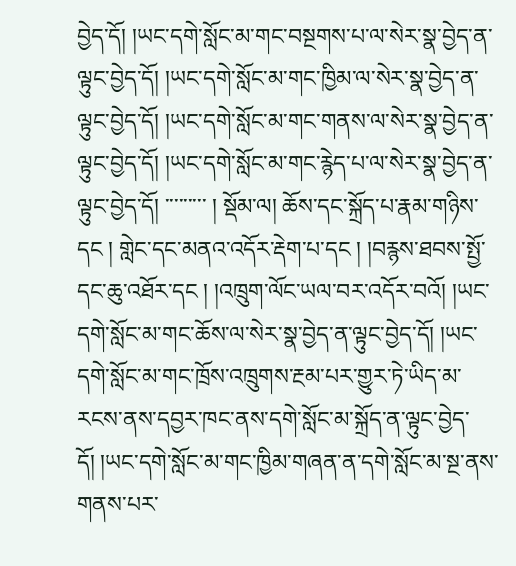བྱེད་དོ། །ཡང་དགེ་སློང་མ་གང་བསྔགས་པ་ལ་སེར་སྣ་བྱེད་ན་ལྟུང་བྱེད་དོ། །ཡང་དགེ་སློང་མ་གང་ཁྱིམ་ལ་སེར་སྣ་བྱེད་ན་ལྟུང་བྱེད་དོ། །ཡང་དགེ་སློང་མ་གང་གནས་ལ་སེར་སྣ་བྱེད་ན་ལྟུང་བྱེད་དོ། །ཡང་དགེ་སློང་མ་གང་རྙེད་པ་ལ་སེར་སྣ་བྱེད་ན་ལྟུང་བྱེད་དོ། ་་་་་་་་་ ། སྡོམ་ལ། ཆོས་དང་སྐྲོད་པ་རྣམ་གཉིས་དང ། གླེང་དང་མནའ་འདོར་རྡེག་པ་དང ། །བརྙས་ཐབས་སྤྱོ་དང་ཆུ་འཐོར་དང ། །འཁྲུག་ལོང་ཡལ་བར་འདོར་བའོ། །ཡང་དགེ་སློང་མ་གང་ཆོས་ལ་སེར་སྣ་བྱེད་ན་ལྟུང་བྱེད་དོ། །ཡང་དགེ་སློང་མ་གང་ཁྲོས་འཁྲུགས་རྔམ་པར་གྱུར་ཏེ་ཡིད་མ་རངས་ནས་དབྱར་ཁང་ནས་དགེ་སློང་མ་སྐྲོད་ན་ལྟུང་བྱེད་དོ། །ཡང་དགེ་སློང་མ་གང་ཁྱིམ་གཞན་ན་དགེ་སློང་མ་སྔ་ནས་གནས་པར་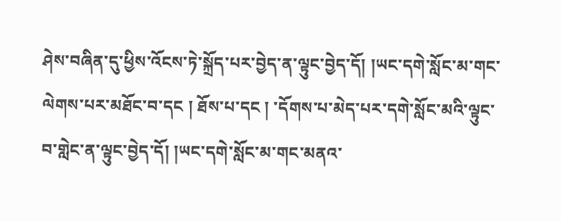ཤེས་བཞིན་དུ་ཕྱིས་འོངས་ཏེ་སྐྲོད་པར་བྱེད་ན་ལྟུང་བྱེད་དོ། །ཡང་དགེ་སློང་མ་གང་ལེགས་པར་མཐོང་བ་དང ། ཐོས་པ་དང ། ་དོགས་པ་མེད་པར་དགེ་སློང་མའི་ལྟུང་བ་གླེང་ན་ལྟུང་བྱེད་དོ། །ཡང་དགེ་སློང་མ་གང་མནའ་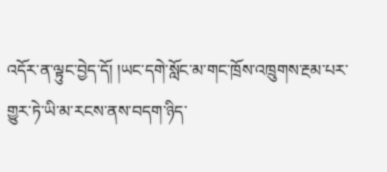འདོར་ན་ལྟུང་བྱེད་དོ། །ཡང་དགེ་སློང་མ་གང་ཁྲོས་འཁྲུགས་རྔམ་པར་གྱུར་ཏེ་ཡི་མ་རངས་ནས་བདག་ཉིད་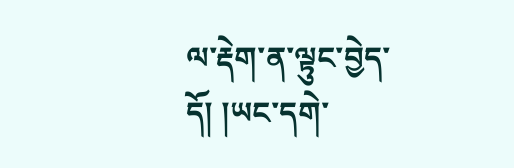ལ་རྡེག་ན་ལྟུང་བྱེད་དོ། །ཡང་དགེ་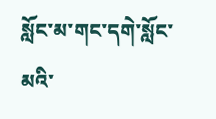སློང་མ་གང་དགེ་སློང་མའི་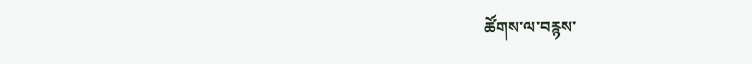ཚོགས་ལ་བརྙས་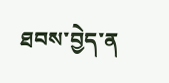ཐབས་བྱེད་ན